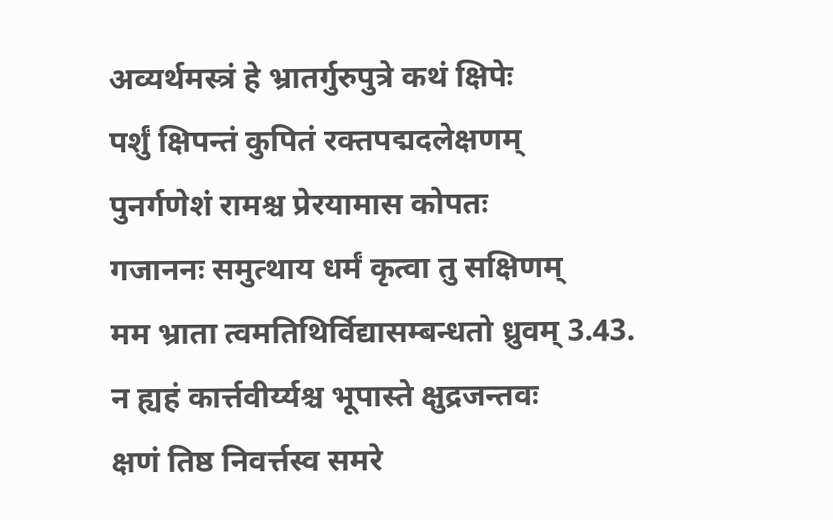अव्यर्थमस्त्रं हे भ्रातर्गुरुपुत्रे कथं क्षिपेः
पर्शुं क्षिपन्तं कुपितं रक्तपद्मदलेक्षणम्
पुनर्गणेशं रामश्च प्रेरयामास कोपतः
गजाननः समुत्थाय धर्मं कृत्वा तु सक्षिणम्
मम भ्राता त्वमतिथिर्विद्यासम्बन्धतो ध्रुवम् 3.43.
न ह्यहं कार्त्तवीर्य्यश्च भूपास्ते क्षुद्रजन्तवः
क्षणं तिष्ठ निवर्त्तस्व समरे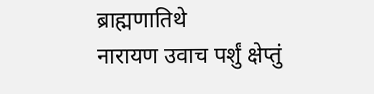ब्राह्मणातिथे
नारायण उवाच पर्शुं क्षेप्तुं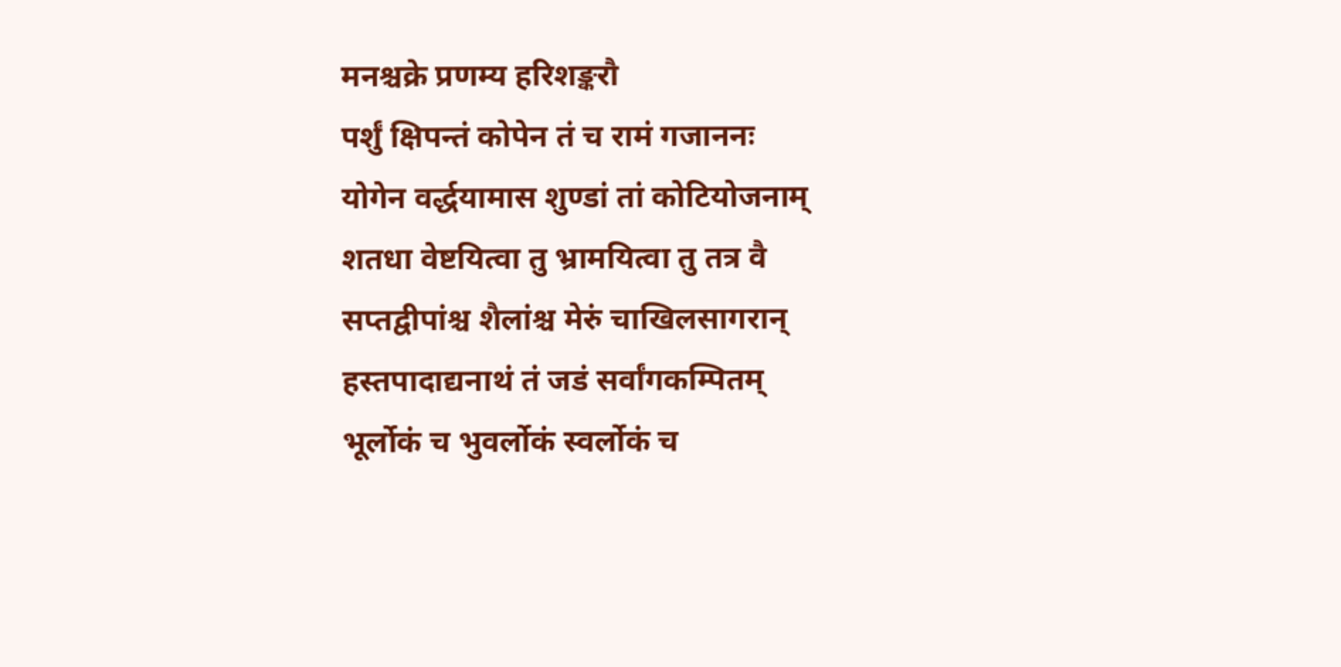मनश्चक्रे प्रणम्य हरिशङ्करौ
पर्शुं क्षिपन्तं कोपेन तं च रामं गजाननः
योगेन वर्द्धयामास शुण्डां तां कोटियोजनाम्
शतधा वेष्टयित्वा तु भ्रामयित्वा तु तत्र वै
सप्तद्वीपांश्च शैलांश्च मेरुं चाखिलसागरान्
हस्तपादाद्यनाथं तं जडं सर्वांगकम्पितम्
भूर्लोकं च भुवर्लोकं स्वर्लोकं च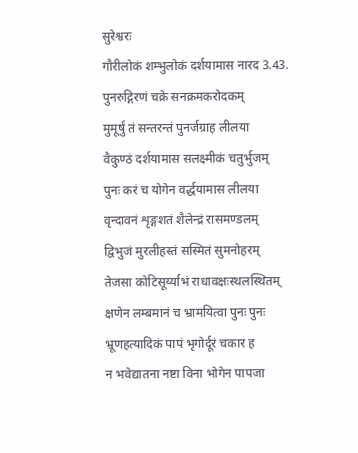सुरेश्वरः
गौरीलोकं शम्भुलोकं दर्शयामास नारद 3.43.
पुनरुद्गिरणं चक्रे सनक्रमकरोदकम्
मुमूर्षुं तं सन्तरन्तं पुनर्जग्राह लीलया
वैकुण्ठं दर्शयामास सलक्ष्मीकं चतुर्भुजम्
पुनः करं च योगेन वर्द्धयामास लीलया
वृन्दावनं शृङ्गशतं शैलेन्द्रं रासमण्डलम्
द्विभुजं मुरलीहस्तं सस्मितं सुमनोहरम्
तेजसा कोटिसूर्य्याभं राधावक्षःस्थलस्थितम्
क्षणेन लम्बमानं च भ्रामयित्वा पुनः पुनः भ्रूणहत्यादिकं पापं भृगोर्दूरं चकार ह
न भवेद्यातना नष्टा विना भोगेन पापजा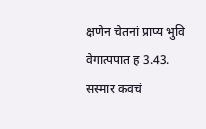क्षणेन चेतनां प्राप्य भुवि वेगात्पपात ह 3.43.
सस्मार कवचं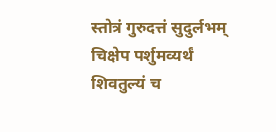स्तोत्रं गुरुदत्तं सुदुर्लभम्
चिक्षेप पर्शुमव्यर्थं शिवतुल्यं च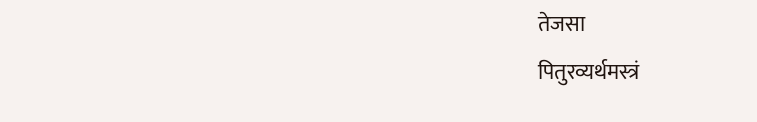तेजसा
पितुरव्यर्थमस्त्रं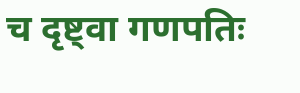च दृष्ट्वा गणपतिः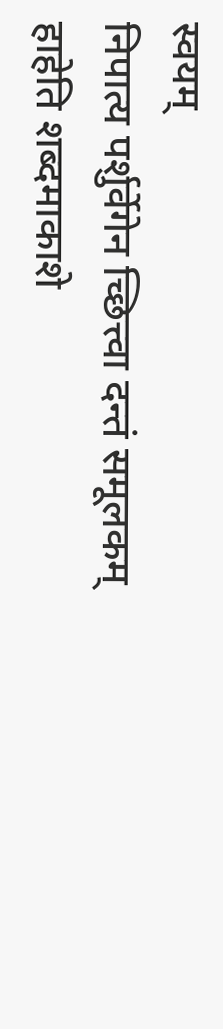स्वयम्
निपात्य पर्शुर्वेगेन च्छित्त्वा दन्तं समूलकम्
हाहेति शब्दमाकाशे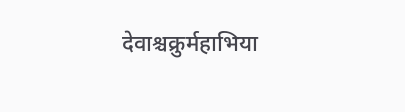देवाश्चक्रुर्महाभिया